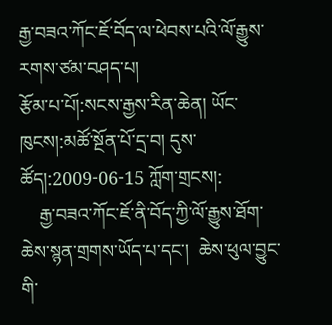རྒྱ་བཟའ་ཀོང་ཇོ་བོད་ལ་ཕེབས་པའི་ལོ་རྒྱུས་རགས་ཙམ་བཤད་པ།
རྩོམ་པ་པོ།:སངས་རྒྱས་རིན་ཆེན། ཡོང་ཁུངས།:མཚོ་སྔོན་པོ་དྲ་བ། དུས་ཚོད།:2009-06-15 ཀློག་གྲངས།:
    རྒྱ་བཟའ་ཀོང་ཇོ་ནི་བོད་ཀྱི་ལོ་རྒྱུས་ཐོག་ཆེས་སྙན་གྲགས་ཡོད་པ་དང་།  ཆེས་ཕུལ་བྱུང་གི་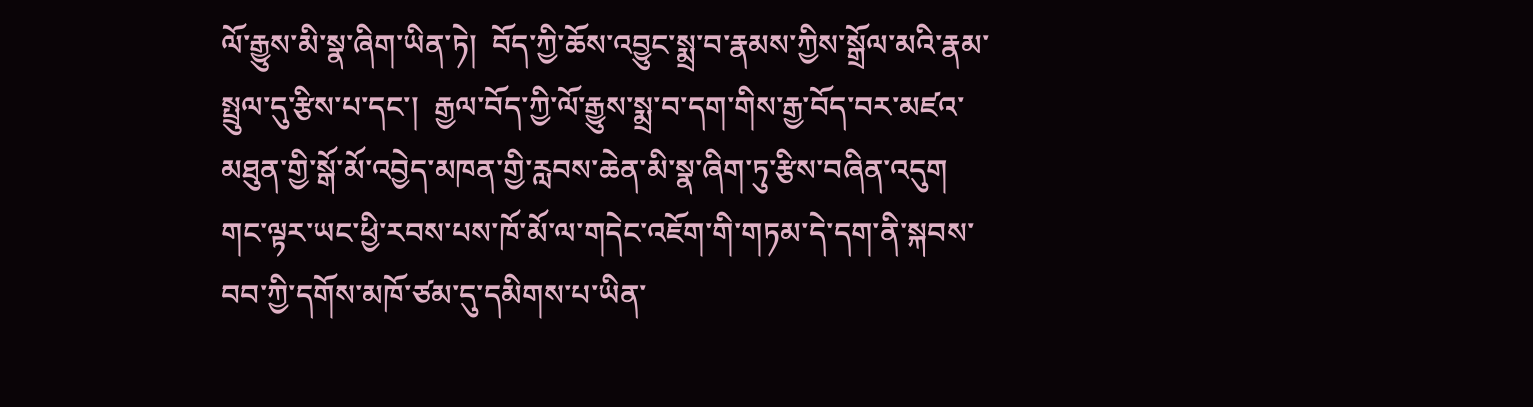ལོ་རྒྱུས་མི་སྣ་ཞིག་ཡིན་ཏེ།  བོད་ཀྱི་ཆོས་འབྱུང་སྨྲ་བ་རྣམས་ཀྱིས་སྒྲོལ་མའི་རྣམ་སྤྲུལ་དུ་རྩིས་པ་དང་།  རྒྱལ་བོད་ཀྱི་ལོ་རྒྱུས་སྨྲ་བ་དག་གིས་རྒྱ་བོད་བར་མཛའ་མཐུན་གྱི་སྒོ་མོ་འབྱེད་མཁན་གྱི་རླབས་ཆེན་མི་སྣ་ཞིག་ཏུ་རྩིས་བཞིན་འདུག  གང་ལྟར་ཡང་ཕྱི་རབས་པས་ཁོ་མོ་ལ་གདེང་འཇོག་གི་གཏམ་དེ་དག་ནི་སྐབས་བབ་ཀྱི་དགོས་མཁོ་ཙམ་དུ་དམིགས་པ་ཡིན་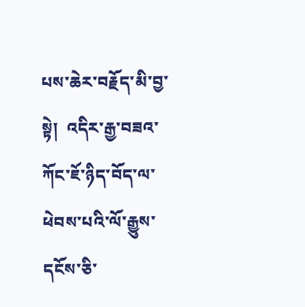པས་ཆེར་བརྗོད་མི་བྱ་སྟེ།  འདིར་རྒྱ་བཟའ་ཀོང་ཇོ་ཉིད་བོད་ལ་ཕེབས་པའི་ལོ་རྒྱུས་དངོས་ཅི་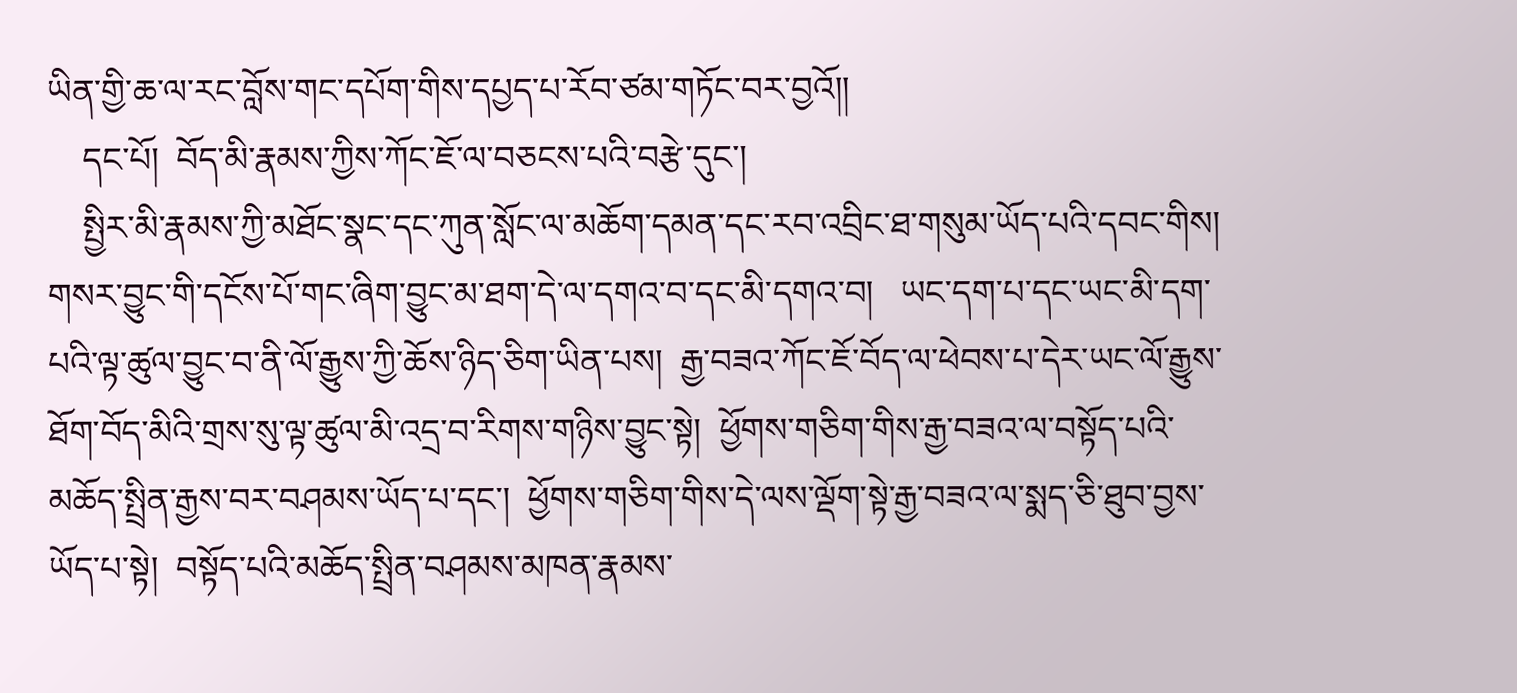ཡིན་གྱི་ཆ་ལ་རང་བློས་གང་དཔོག་གིས་དཔྱད་པ་རོབ་ཙམ་གཏོང་བར་བྱའོ།།
    དང་པོ།  བོད་མི་རྣམས་ཀྱིས་ཀོང་ཇོ་ལ་བཅངས་པའི་བརྩེ་དུང་།
    སྤྱིར་མི་རྣམས་ཀྱི་མཐོང་སྣང་དང་ཀུན་སློང་ལ་མཆོག་དམན་དང་རབ་འབྲིང་ཐ་གསུམ་ཡོད་པའི་དབང་གིས།  གསར་བྱུང་གི་དངོས་པོ་གང་ཞིག་བྱུང་མ་ཐག་དེ་ལ་དགའ་བ་དང་མི་དགའ་བ།   ཡང་དག་པ་དང་ཡང་མི་དག་པའི་ལྟ་ཚུལ་བྱུང་བ་ནི་ལོ་རྒྱུས་ཀྱི་ཆོས་ཉིད་ཅིག་ཡིན་པས།  རྒྱ་བཟའ་ཀོང་ཇོ་བོད་ལ་ཕེབས་པ་དེར་ཡང་ལོ་རྒྱུས་ཐོག་བོད་མིའི་གྲས་སུ་ལྟ་ཚུལ་མི་འདྲ་བ་རིགས་གཉིས་བྱུང་སྟེ།  ཕྱོགས་གཅིག་གིས་རྒྱ་བཟའ་ལ་བསྟོད་པའི་མཆོད་སྤྲིན་རྒྱས་བར་བཤམས་ཡོད་པ་དང་།  ཕྱོགས་གཅིག་གིས་དེ་ལས་ལྡོག་སྟེ་རྒྱ་བཟའ་ལ་སྨད་ཅི་ཐུབ་བྱས་ཡོད་པ་སྟེ།  བསྟོད་པའི་མཆོད་སྤྲིན་བཤམས་མཁན་རྣམས་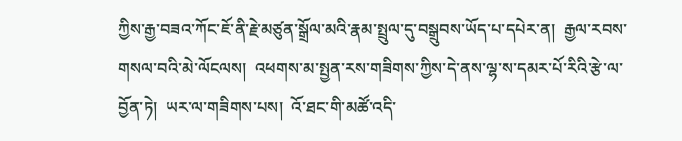ཀྱིས་རྒྱ་བཟའ་ཀོང་ཇོ་ནི་རྗེ་མཙུན་སྒྲོལ་མའི་རྣམ་སྤྲུལ་དུ་བསྒྲུབས་ཡོད་པ་དཔེར་ན།  རྒྱལ་རབས་གསལ་བའི་མེ་ལོངལས།  འཕགས་མ་སྤྱན་རས་གཟིགས་ཀྱིས་དེ་ནས་ལྷ་ས་དམར་པོ་རིའི་རྩེ་ལ་བྱོན་ཏེ།  ཡར་ལ་གཟིགས་པས།  འོ་ཐང་གི་མཚོ་འདི་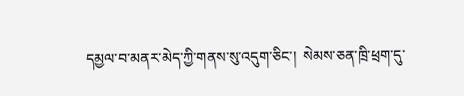དམྱལ་བ་མནར་མེད་ཀྱི་གནས་སུ་འདུག་ཅིང་།  སེམས་ཅན་ཁྲི་ཕྲག་དུ་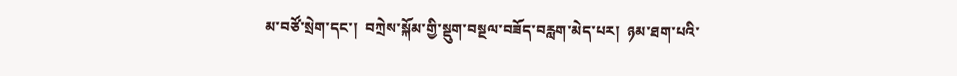མ་བཙོ་སྲེག་དང་།  བཀྲེས་སྐོམ་གྱི་སྡུག་བསྔལ་བཟོད་བརླག་མེད་པར།  ཉམ་ཐག་པའི་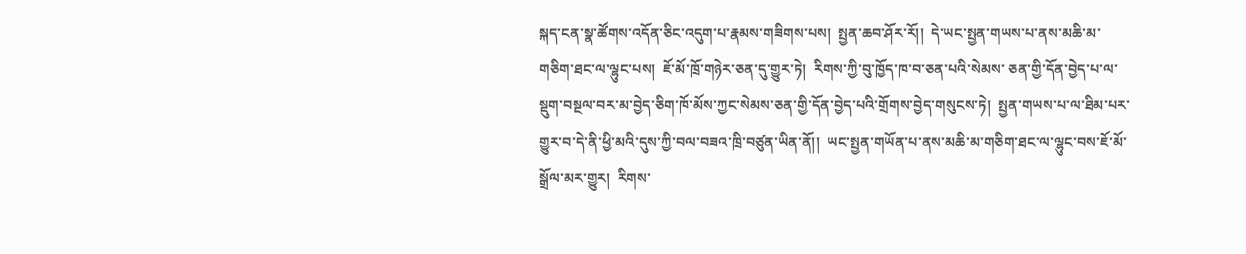སྐད་ངན་སྣ་ཚོགས་འདོན་ཅིང་འདུག་པ་རྣམས་གཟིགས་པས།  སྤྱན་ཆབ་ཤོར་རོ།།  དེ་ཡང་སྤྱན་གཡས་པ་ནས་མཆི་མ་གཅིག་ཐང་ལ་ལྷུང་པས།  ཇོ་མོ་ཁྲོ་གཉེར་ཅན་དུ་གྱུར་ཏེ།  རིགས་ཀྱི་བུ་ཁྱོད་ཁ་བ་ཅན་པའི་སེམས་ ཅན་གྱི་དོན་བྱེད་པ་ལ་སྡུག་བསྔལ་བར་མ་བྱེད་ཅིག་ཁོ་མོས་ཀྱང་སེམས་ཅན་གྱི་དོན་བྱེད་པའི་གྲོགས་བྱེད་གསུངས་ཏེ།  སྤྱན་གཡས་པ་ལ་ཐིམ་པར་གྱུར་བ་དེ་ནི་ཕྱི་མའི་དུས་ཀྱི་བལ་བཟའ་ཁྲི་བཙུན་ཡིན་ནོ།།  ཡང་སྤྱན་གཡོན་པ་ནས་མཆི་མ་གཅིག་ཐང་ལ་ལྷུང་བས་ཇོ་མོ་སྒྲོལ་མར་གྱུར།  རིགས་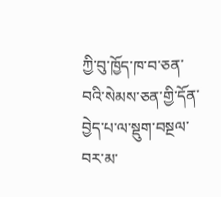ཀྱི་བུ་ཁྱོད་ཁ་བ་ཅན་བའི་སེམས་ཅན་གྱི་དོན་བྱེད་པ་ལ་སྡུག་བསྔལ་བར་མ་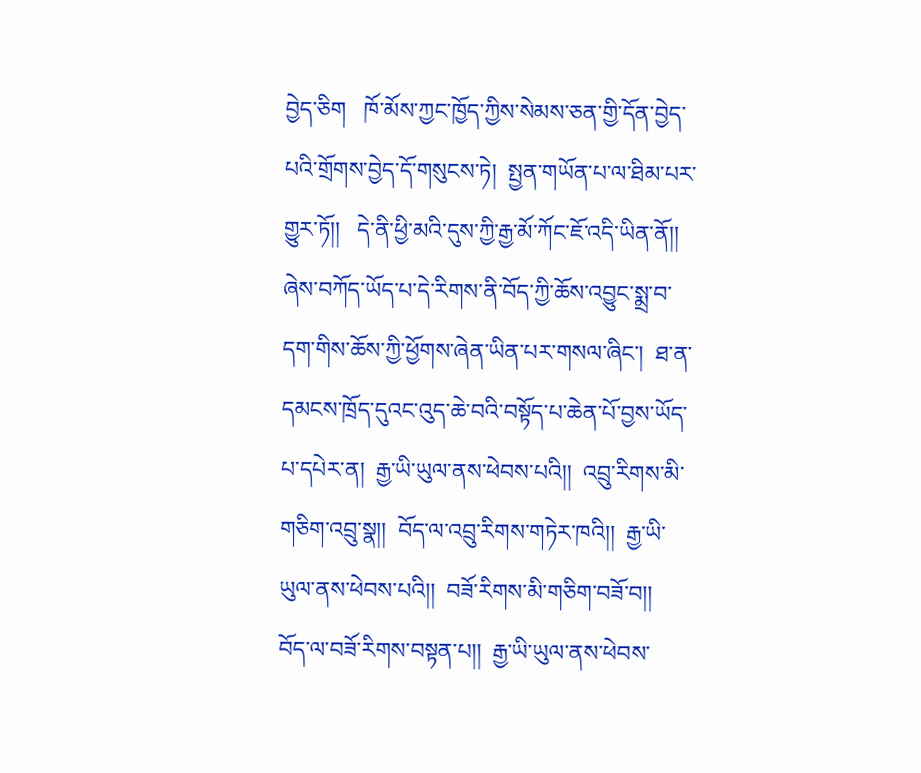བྱེད་ཅིག   ཁོ་མོས་ཀྱང་ཁྱོད་ཀྱིས་སེམས་ཅན་གྱི་དོན་བྱེད་པའི་གྲོགས་བྱེད་དོ་གསུངས་ཏེ།  སྤྱན་གཡོན་པ་ལ་ཐིམ་པར་གྱུར་ཏོ།།   དེ་ནི་ཕྱི་མའི་དུས་ཀྱི་རྒྱ་མོ་ཀོང་ཇོ་འདི་ཡིན་ནོ།།  ཞེས་བཀོད་ཡོད་པ་དེ་རིགས་ནི་བོད་ཀྱི་ཆོས་འབྱུང་སྨྲ་བ་དག་གིས་ཆོས་ཀྱི་ཕྱོགས་ཞེན་ཡིན་པར་གསལ་ཞིང་།  ཐ་ན་དམངས་ཁྲོད་དུའང་འུད་ཆེ་བའི་བསྟོད་པ་ཆེན་པོ་བྱས་ཡོད་པ་དཔེར་ན།  རྒྱ་ཡི་ཡུལ་ནས་ཕེབས་པའི།།  འབྲུ་རིགས་མི་གཅིག་འབྲུ་སྣ།།  བོད་ལ་འབྲུ་རིགས་གཏེར་ཁའི།།  རྒྱ་ཡི་ཡུལ་ནས་ཕེབས་པའི།།  བཟོ་རིགས་མི་གཅིག་བཟོ་བ།།  བོད་ལ་བཟོ་རིགས་བསྟན་པ།།  རྒྱ་ཡི་ཡུལ་ནས་ཕེབས་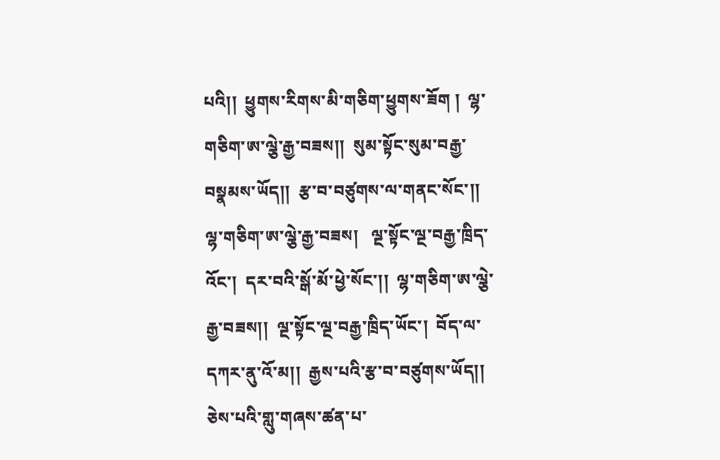པའི།།  ཕྱུགས་རིགས་མི་གཅིག་ཕྱུགས་ཟོག །  ལྷ་གཅིག་ཨ་ལྕེ་རྒྱ་བཟས།།  སུམ་སྟོང་སུམ་བརྒྱ་བསྣམས་ཡོད།།  རྩ་བ་བཙུགས་ལ་གནང་སོང་།།  ལྷ་གཅིག་ཨ་ལྕེ་རྒྱ་བཟས།   ལྔ་སྟོང་ལྔ་བརྒྱ་ཁྲིད་འོང་།  དར་བའི་སྒོ་མོ་ཕྱེ་སོང་།།  ལྷ་གཅིག་ཨ་ལྕེ་རྒྱ་བཟས།།  ལྔ་སྟོང་ལྔ་བརྒྱ་ཁྲིད་ཡོང་།  བོད་ལ་དཀར་ནུ་འོ་མ།།  རྒྱས་པའི་རྩ་བ་བཙུགས་ཡོད།།  ཅེས་པའི་གླུ་གཞས་ཚན་པ་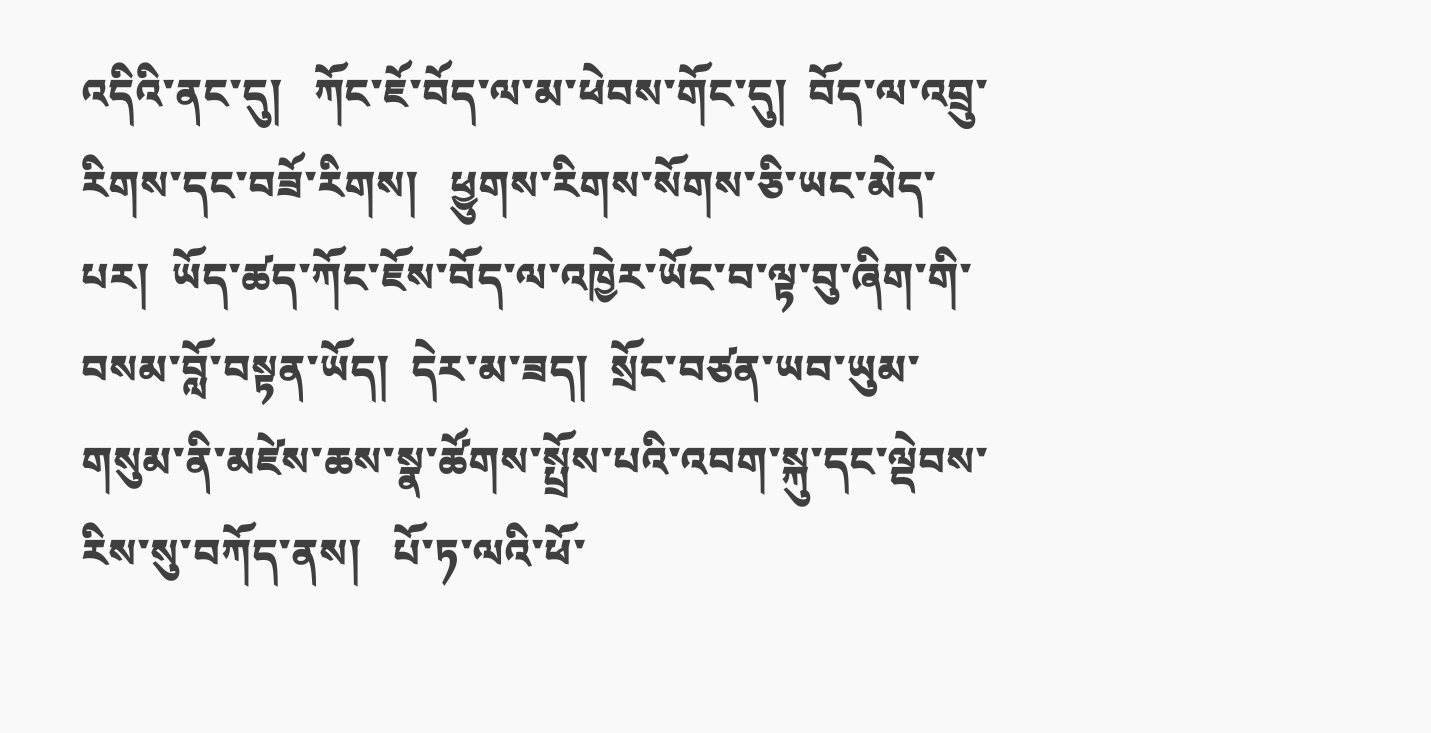འདིའི་ནང་དུ།   ཀོང་ཇོ་བོད་ལ་མ་ཕེབས་གོང་དུ།  བོད་ལ་འབྲུ་རིགས་དང་བཟོ་རིགས།   ཕྱུགས་རིགས་སོགས་ཅི་ཡང་མེད་པར།  ཡོད་ཚད་ཀོང་ཇོས་བོད་ལ་འཁྱེར་ཡོང་བ་ལྟ་བུ་ཞིག་གི་བསམ་བློ་བསྟན་ཡོད།  དེར་མ་ཟད།  སྲོང་བཙན་ཡབ་ཡུམ་གསུམ་ནི་མཛེས་ཆས་སྣ་ཚོགས་སྤྲོས་པའི་འབག་སྐུ་དང་ལྡེབས་རིས་སུ་བཀོད་ནས།   པོ་ཏ་ལའི་ཕོ་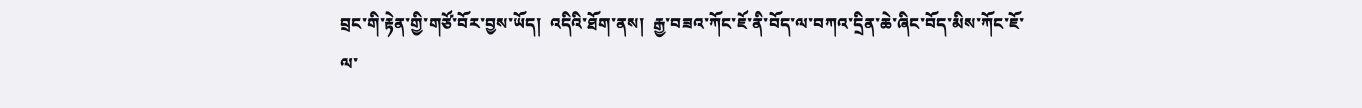བྲང་གི་རྟེན་གྱི་གཙོ་བོར་བྱས་ཡོད།  འདིའི་ཐོག་ནས།  རྒྱ་བཟའ་ཀོང་ཇོ་ནི་བོད་ལ་བཀའ་དྲིན་ཆེ་ཞིང་བོད་མིས་ཀོང་ཇོ་ལ་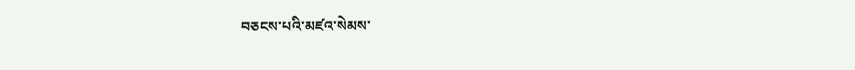བཅངས་པའི་མཛའ་སེམས་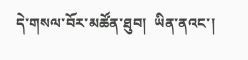དེ་གསལ་བོར་མཚོན་ཐུབ།  ཡིན་ནའང་།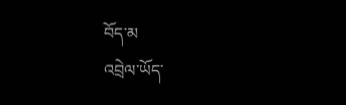བོད་མ
འབྲེལ་ཡོད་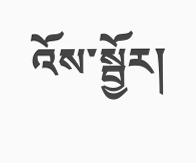འོས་སྦྱོར།